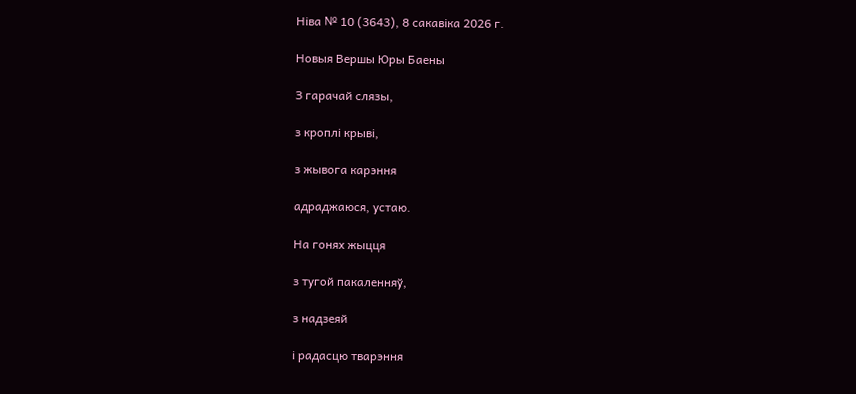Ніва № 10 (3643), 8 сакавіка 2026 г.

Новыя Вершы Юры Баены

З гарачай слязы,

з кроплі крыві,

з жывога карэння

адраджаюся, устаю.

На гонях жыцця

з тугой пакаленняў,

з надзеяй

і радасцю тварэння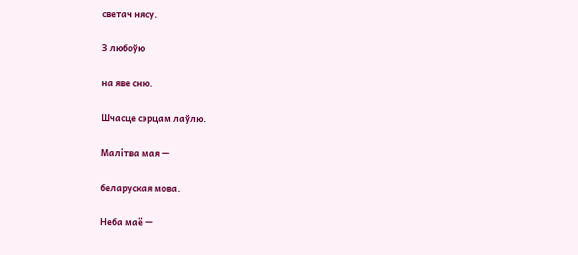светач нясу.

З любоўю

на яве сню.

Шчасце сэрцам лаўлю.

Малітва мая —

беларуская мова.

Неба маё —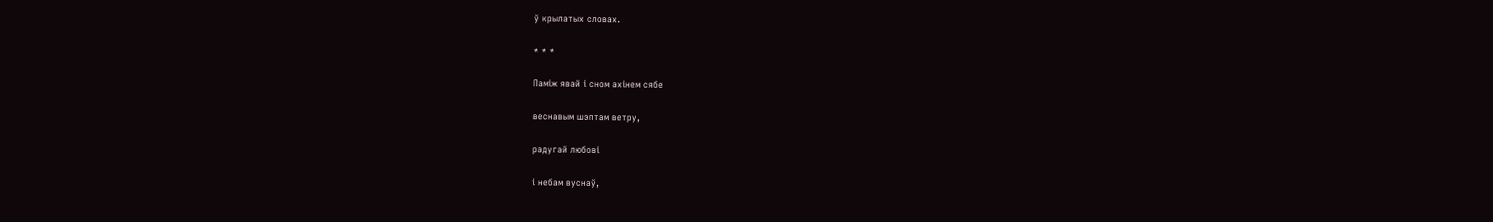ў крылатых словах.

* * *

Паміж явай і сном ахінем сябе

веснавым шэптам ветру,

радугай любові

і небам вуснаў,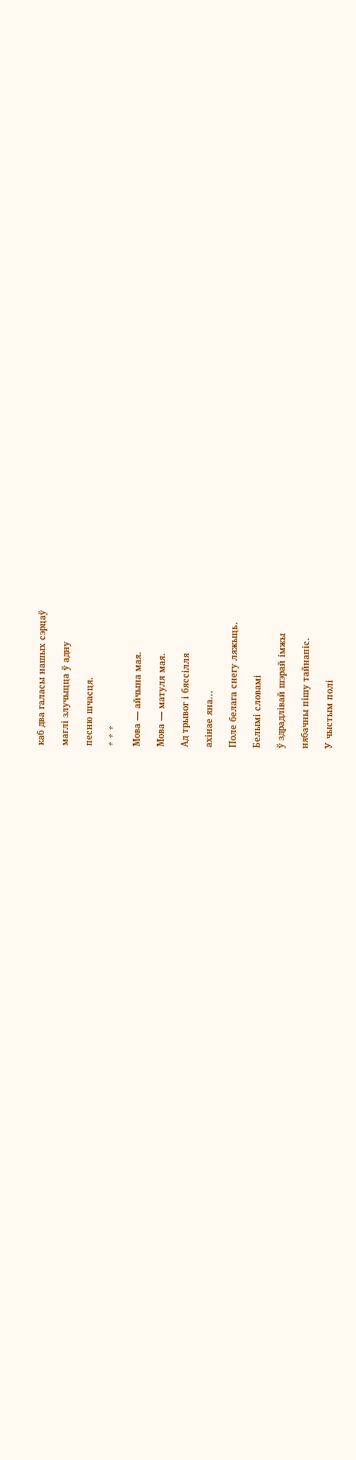каб два галасы нашых сэрцаў

маглі злучыцца ў адну

песню шчасця.

* * *

Мова — айчына мая.

Мова — матуля мая.

Ад трывог і бяссілля

ахінае яна...

Поле белага снегу ляжыць.

Белымі словамі

ў здрадлівай шэрай імжы

нябачны пішу тайнапіс.

У чыстым полі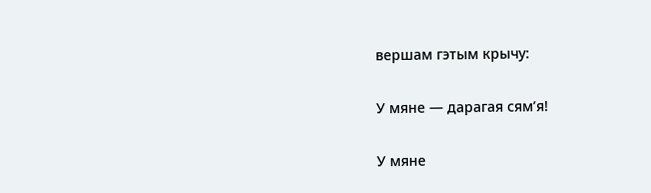вершам гэтым крычу:

У мяне — дарагая сям’я!

У мяне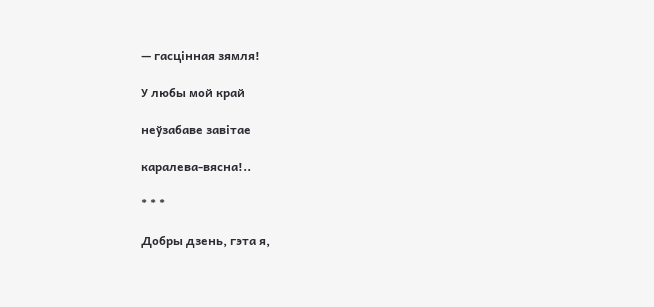— гасцінная зямля!

У любы мой край

неўзабаве завітае

каралева-вясна!..

* * *

Добры дзень, гэта я,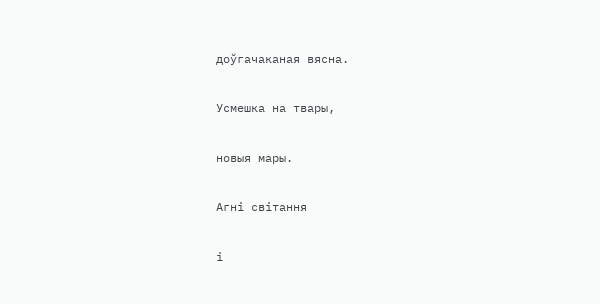доўгачаканая вясна.

Усмешка на твары,

новыя мары.

Агні світання

і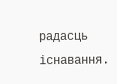радасць існавання.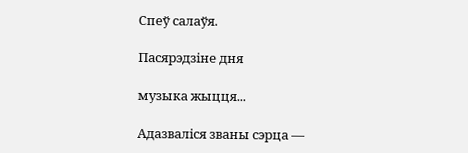Спеў салаўя.

Пасярэдзіне дня

музыка жыцця...

Адазваліся званы сэрца —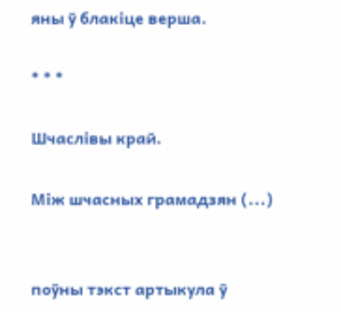яны ў блакіце верша.

* * *

Шчаслівы край.

Між шчасных грамадзян (...)


поўны тэкст артыкула ў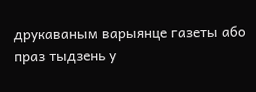друкаваным варыянце газеты або праз тыдзень у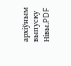архіўным выпуску Нівы.PDF